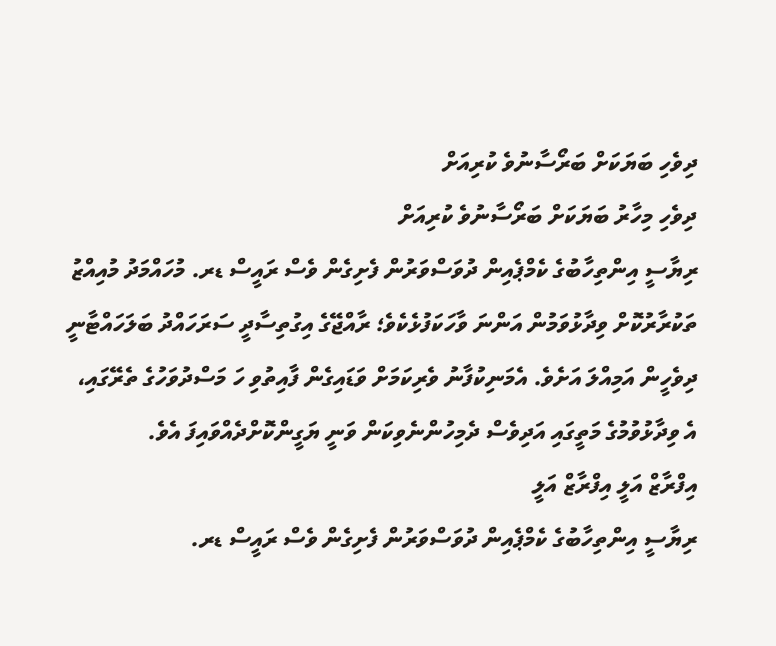ދިވެހި ބަޔަކަށް ބަރޯސާނުވެ ކުރިއަށް
ދިވެހި މިހާރު ބަޔަކަށް ބަރޯސާނުވެ ކުރިއަށް
ރިޔާސީ އިންތިހާބުގެ ކެމްޕެއިން ދުވަސްވަރުން ފެށިގެން ވެސް ރައީސް ޑރ. މުހައްމަދު މުއިއްޒު ތަކުރާރުކޮށް ވިދާޅުވަމުން އަންނަ ވާހަކަފުޅެކެވެ؛ ރާއްޖޭގެ އިގުތިސާދީ ސަރަހައްދު ބަލަހައްޓާނީ ދިވެހީން އަމިއްލަ އަށެވެ. އެމަނިކުފާނު ވެރިކަމަށް ވަޑައިގެން ފާއިތުވި ހަ މަސްދުވަހުގެ ތެރޭގައި، އެ ވިދާޅުވުމުގެ މަތީގައި އަދިވެސް ދެމިހުންނެވިކަން ވަނީ ޔަގީންކޮށްދެއްވައިފަ އެވެ.
އިފްރާޒް އަލީ އިފްރާޒް އަލީ
ރިޔާސީ އިންތިހާބުގެ ކެމްޕެއިން ދުވަސްވަރުން ފެށިގެން ވެސް ރައީސް ޑރ.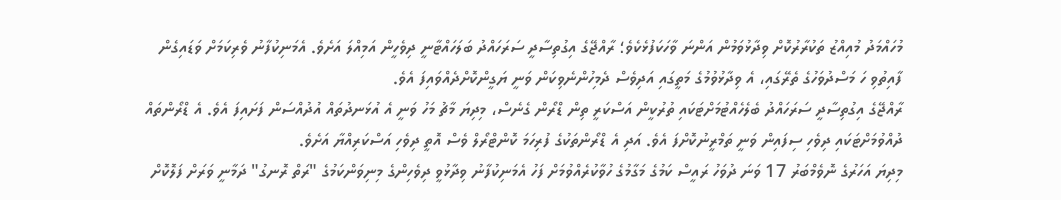މުހައްމަދު މުއިއްޒު ތަކުރާރުކޮށް ވިދާޅުވަމުން އަންނަ ވާހަކަފުޅެކެވެ؛ ރާއްޖޭގެ އިގުތިސާދީ ސަރަހައްދު ބަލަހައްޓާނީ ދިވެހީން އަމިއްލަ އަށެވެ. އެމަނިކުފާނު ވެރިކަމަށް ވަޑައިގެން ފާއިތުވި ހަ މަސްދުވަހުގެ ތެރޭގައި، އެ ވިދާޅުވުމުގެ މަތީގައި އަދިވެސް ދެމިހުންނެވިކަން ވަނީ ޔަގީންކޮށްދެއްވައިފަ އެވެ.
ރާއްޖޭގެ އިގުތިސާދީ ސަރަހައްދު ބެލެހެއްޓުމަށްޓަކައި ތުރުކީން އަސްކަރީ ތިން ޑްރޯން ގެނެސް، މިދިޔަ މާޗު މަހު ވަނީ އެ އުޅަނދުތައް އުދުއްސަން ފަށައިފަ އެވެ. އެ ޑްރޯންތައް ދުއްވުމަށްޓަކައި ދިވެހި ސިފައިން ވަނީ ތަމްރީނުކޮށްފަ އެވެ. އަދި އެ ޑްރޯންތަކުގެ ފުރިހަމަ ކޮންޓްރޯލް ވެސް އޮތީ ދިވެހި އަސްކަރިއްޔާ އަށެވެ.
މިދިޔަ އަހަރުގެ ނޮވެމްބަރު 17 ވަނަ ދުވަހު ރައީސް ކަމުގެ މަގާމުގެ ހުވާކުރެއްވުމަށް ފަހު އެމަނިކުފާނު ވިދާޅުވީ ދިވެހިންގެ މިނިވަންކަމުގެ "ރަތް ރޮނގު" ދަމާނީ ވަރަށް ފަލޮކޮށް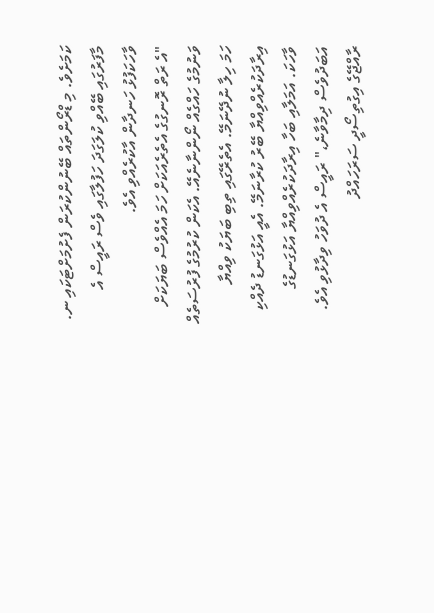ކަމަށެވެ. މި ޑްރޯންތައް ބޭނުންކުރަން ފެށުމަށްޓަކައި ނ. މާފަރުގައި ބޭއްވި ކުލަގަދަ ހަފުލާގައި ވެސް ރައީސް އެ ވާހަކަފުޅު ހަނދާން އާކުރެއްވި އެވެ.
"އެ ރަތް ރޮނގުގެ އެތެރެއަކަށް ހަމަ އެއްވެސް ބަޔަކަށް ވަނުމުގެ ހައްގެއް ނޯންނާނެއޭ. އެކަން ކުރުމުގެ ފުރުސަތެއް ހަމަ ހިލާ ނުދޭނަމޭ. އެތެރޭގައި ތިބި ބަޔަކު ވިއްޔާ އިރާދަކުރެއްވިއްޔާ ބޭރު ކުރާނަމޭ. އެއީ އަޅުގަނޑު ދެއްކި ވާހަކަ. އަމަލާއި ބަހާ އިރާދަކުރެއްވިއްޔާ އަޅުގަނޑުގެ އަބަދުވެސް ދިމާވާނެ،" ރައީސް އެ ދުވަހު ވިދާޅުވި އެވެ.
ރާއްޖޭގެ އިގުތިސޯދީ ސަރަހައްދު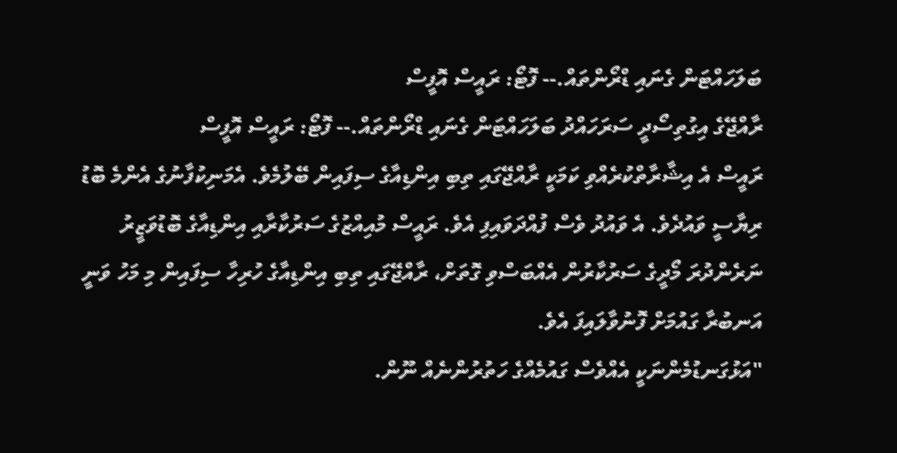ބަލަހައްޓަން ގެނައި ޑްރޯންތައް.-- ފޮޓޯ: ރައީސް އޮފީސް
ރާއްޖޭގެ އިގުތިސޯދީ ސަރަހައްދު ބަލަހައްޓަން ގެނައި ޑްރޯންތައް.-- ފޮޓޯ: ރައީސް އޮފީސް
ރައީސް އެ އިޝާރާތްކުރެއްވި ކަމަކީ ރާއްޖޭގައި ތިބި އިންޑިއާގެ ސިފައިން ބޭލުމެވެ. އެމަނިކުފާނުގެ އެންމެ ބޮޑު ރިޔާސީ ވައުދެވެ. އެ ވައުދު ވެސް ފުއްދަވައިފި އެވެ. ރައީސް މުއިއްޒުގެ ސަރުކާރާއި އިންޑިއާގެ ބޮޑުވަޒީރު ނަރެންދުރަ މޯދީގެ ސަރުކާރުން އެއްބަސްވި ގޮތަށް، ރާއްޖޭގައި ތިބި އިންޑިއާގެ ހުރިހާ ސިފައިން މި މަހު ވަނީ އަނބުރާ ގައުމަށް ފޮނުވާލައިފަ އެވެ.
"އަޅުގަނޑުމެންނަކީ އެއްވެސް ގައުމެއްގެ ހަތުރުންނެއް ނޫން.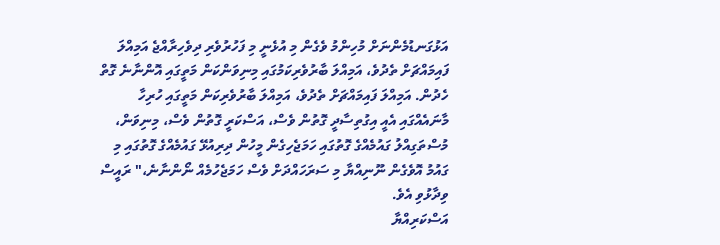އަޅުގަނޑުމެންނަށް މުހިންމު ވެގެން މި އުޅެނީ މި ފަހުރުވެރި ދިވެހިރާއްޖެ އަމިއްލަ ފައިމައްޗަށް ތެދުވެ، އަމިއްލަ ބާރުވެރިކަމުގައި މިނިވަންކަން މަތީގައި އޮންނާނެ ގޮތް ހެދުން. އަމިއްލަ ފައިމައްޗަށް ތެދުވެ، އަމިއްލަ ބާރުވެރިކަން މަތީގައި ހުރިހާ މާނައެއްގައި އެއީ އިގުތިސާދީ ގޮތުން ވެސް، އަސްކަރީ ގޮތުން ވެސް، މިނިވަން، މުސްތަގިއްލު ގައުމެއްގެ ގޮތުގައި ހަމަޖެހިގެން މީހުން ދިރިއުޅޭ ގައުމެއްގެ ގޮތުގައި މި ގައުމު އޮވެގެން ނޫނިއްޔާ މި ސަރަހައްދަށް ވެސް ހަމަޖެހުމެއް ނޯންނާނެ،" ރައީސް ވިދާޅުވި އެވެ.
އަސްކަރިއްޔާ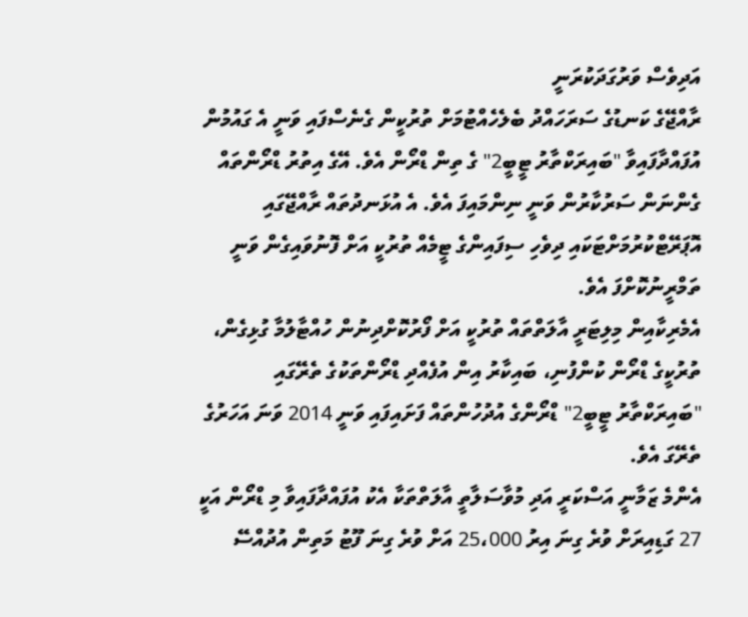އަދިވެސް ވަރުގަދަކުރަނީ
ރާއްޖޭގެ ކަނޑުގެ ސަރަހައްދު ބެލެހެއްޓުމަށް ތުރުކީން ގެނެސްފައި ވަނީ އެ ގައުމުން އުފައްދާފައިވާ "ބައިރަކްތާރު ޓީބީ2" ގެ ތިން ޑްރޯން އެވެ. އޭގެ އިތުރު ޑްރޯންތައް ގެންނަން ސަރުކާރުން ވަނީ ނިންމައިފަ އެވެ. އެ އުޅަނދުތައް ރާއްޖޭގައި އޮޕަރޭޓްކުރުމަށްޓަކައި ދިވެހި ސިފައިންގެ ޓީމެއް ތުރުކީ އަށް ފޮނުވައިގެން ވަނީ ތަމްރީނުކޮށްފަ އެވެ.
އެމެރިކާއިން މިލިޓަރީ އާލަތްތައް ތުރުކީ އަށް ފޯރުކޮށްދިނުން ހުއްޓާލުމާ ގުޅިގެން، ތުރުކީގެ ޑްރޯން ކުންފުނި، ބައިކާރު އިން އުފެއްދި ޑްރޯންތަކުގެ ތެރޭގައި "ބައިރަކްތާރު ޓީބީ2" ޑްރޯންގެ އުދުހުންތައް ފަށައިފައި ވަނީ 2014 ވަނަ އަހަރުގެ ތެރޭގަ އެވެ.
އެންމެ ޒަމާނީ އަސްކަރީ އަދި މުވާސަލާތީ އާލަތްތަކާ އެކު އުފައްދާފައިވާ މި ޑްރޯން އަކީ 27 ގަޑިއިރަށް ވުރެ ގިނަ އިރު 25،000 އަށް ވުރެ ގިނަ ފޫޓު މަތިން އުދުއްސޭ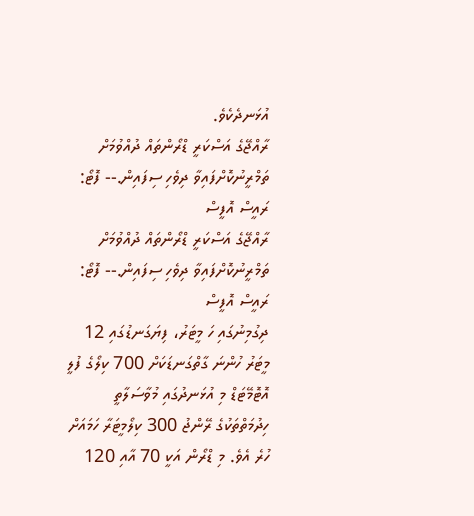އުޅަނދެކެވެ.
ރާއްޖޭގެ އަސްކަރީ ޑްރޯންތައް ދުއްވުމަށް ތަމްރީނުކޮށްފައިވާ ދިވެހި ސިފައިން.-- ފޮޓޯ: ރައީސް އޮފީސް
ރާއްޖޭގެ އަސްކަރީ ޑްރޯންތައް ދުއްވުމަށް ތަމްރީނުކޮށްފައިވާ ދިވެހި ސިފައިން.-- ފޮޓޯ: ރައީސް އޮފީސް
ދިގުމިނުގައި ހަ މީޓަރު، ފިޔަގަނޑުގައި 12 މީޓަރު ހުންނަ ގާތްގަނޑަކަށް 700 ކިލޯގެ ފުލީ އޮޓޮމޭޓަޑް މި އުޅަނދުގައި މުވާސަލާތީ ހިދުމަތްތަކުގެ ރޭންޖު 300 ކިލޯމީޓަރާ ހަމައަށް ހުރެ އެވެ. މި ޑްރޯން އަކީ 70 އާއި 120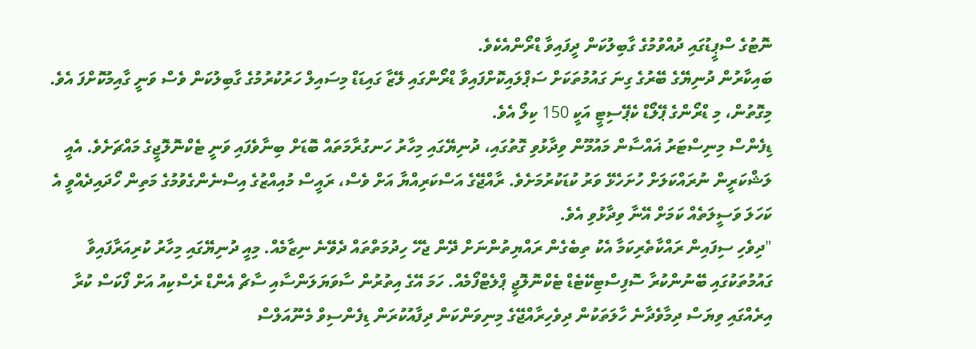ނޮޓުގެ ސްޕީޑުގައި ދުއްވުމުގެ ގާބިލުކަން ދީފައިވާ ޑްރޯންއެކެވެ.
ބައިކާރުން ދުނިޔޭގެ ބޭރުގެ ގިނަ ގައުމުތަކަށް ސަޕްލައިކޮށްފައިވާ ޑްރޯންގައި ލޭޒާ ގައިޑަޑް މިސައިލް ހަރުކުރުމުގެ ގާބިލުކަން ވެސް ވަނީ ގާއިމުކޮށްފަ އެވެ. މިގޮތުން، މި ޑްރޯންގެ ޕޭލޯޑް ކެޕޭސިޓީ އަކީ 150 ކިލޯ އެވެ.
ޑިފެންސް މިނިސްޓަރު ޣައްސާން މައުމޫން ވިދާޅުވި ގޮތުގައި، ދުނިޔޭގައި މިހާރު ހަނގުރާމަތައް ބޮޑަށް ބިނާވެފައި ވަނީ ޓެކްނޮލޮޖީގެ މައްޗަށެވެ. އެއީ ލަޝްކަރީން ނުރައްކަލަށް ހުށަހެޅޭ ވަރު ކުޑަކުރުމަށެވެ. ރާއްޖޭގެ އަސްކަރިއްޔާ އަށް ވެސް، ރައީސް މުއިއްޒުގެ އިސްނެންގެވުމުގެ މަތިން ހޯދައިދެއްވީ އެ ކަހަލަ ވަސީލަތެއް ކަމަށް އޭނާ ވިދާޅުވި އެވެ.
"ދިވެހި ސިފައިން ރައްކާތެރިކަމާ އެކު ތިބެގެން ރައްޔިތުންނަށް ދޭން ޖެހޭ ހިދުމަތްތައް ދެވޭނެ ނިޒާމެއް. މިއީ ދުނިޔޭގައި މިހާރު ކުރިއަރާފައިވާ ގައުމުތަކުގައި ބޭނުންކުރާ ސޮފިސްޓިކޭޓެޑް ޓެކްނޮލޮޖީ ޕްލެޓްފޯމެއް. ހަމަ އޭގެ އިތުރުން ސާވަޔަލަންސާއި ސާޗް އެންޑް ރެސްކިއު އަށް ފޯކަސް ކުރާ އިރެއްގައި ވިޔަސް ދިމާވެދާނެ ހާލަތަކުން ދިވެހިރާއްޖޭގެ މިނިވަންކަން ދިފާއުކުރަން ޑިފެންސިވް މެނޫއަލްސް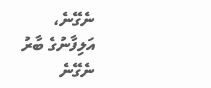ނެގޭނެ، އަލިފާނުގެ ބާރު ނެގޭނެ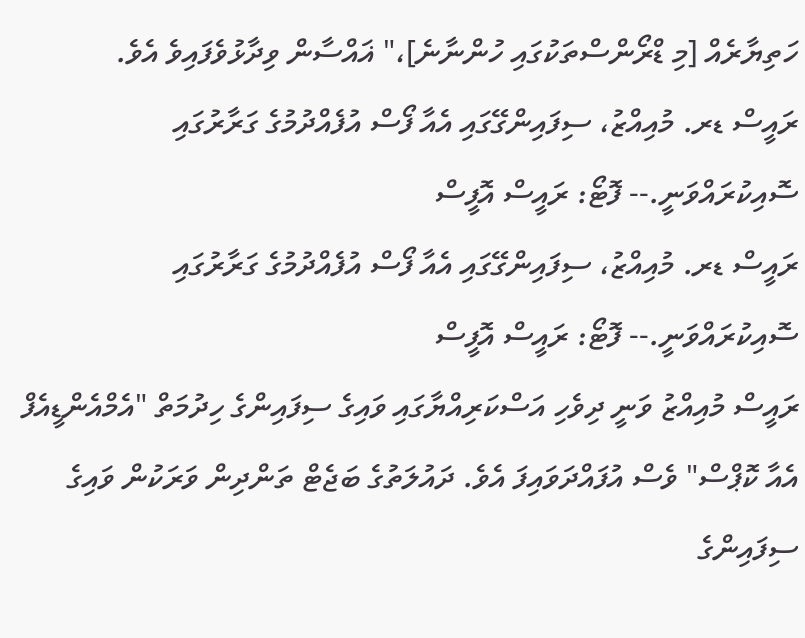ހަތިޔާރެއް [މި ޑްރޯންސްތަކުގައި ހުންނާނެ]،" ޣައްސާން ވިދާޅުވެފައިވެ އެވެ.
ރައީސް ޑރ. މުއިއްޒު، ސިފައިންގޭގައި އެއާ ފޯސް އުފެއްދުމުގެ ގަރާރުގައި ސޮއިކުރައްވަނީ.-- ފޮޓޯ: ރައީސް އޮފީސް
ރައީސް ޑރ. މުއިއްޒު، ސިފައިންގޭގައި އެއާ ފޯސް އުފެއްދުމުގެ ގަރާރުގައި ސޮއިކުރައްވަނީ.-- ފޮޓޯ: ރައީސް އޮފީސް
ރައީސް މުއިއްޒު ވަނީ ދިވެހި އަސްކަރިއްޔާގައި ވައިގެ ސިފައިންގެ ހިދުމަތް "އެމްއެންޑީއެފް އެއާ ކޮޕްސް" ވެސް އުފައްދަވައިފަ އެވެ. ދައުލަތުގެ ބަޖެޓް ތަންދިން ވަރަކުން ވައިގެ ސިފައިންގެ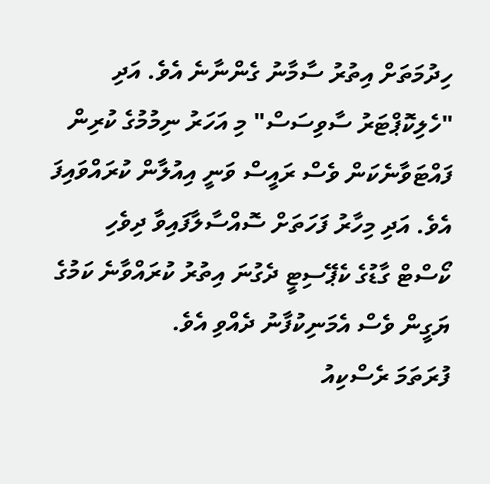ހިދުމަތަށް އިތުރު ސާމާނު ގެންނާނެ އެވެ. އަދި "ހެލިކޮޕްޓަރު ސާވިސަސް" މި އަހަރު ނިމުމުގެ ކުރިން ފައްޓަވާނެކަން ވެސް ރައީސް ވަނީ އިއުލާން ކުރައްވައިފަ އެވެ. އަދި މިހާރު ފަހަތަށް ސޮއްސާލާފައިވާ ދިވެހި ކޯސްޓް ގާޑުގެ ކެޕޭސިޓީ ދެގުނަ އިތުރު ކުރައްވާނެ ކަމުގެ ޔަގީން ވެސް އެމަނިކުފާނު ދެއްވި އެވެ.
ފުރަތަމަ ރެސްކިއު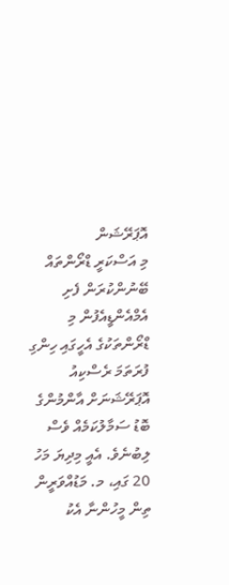އޮޕަރޭޝަން
މި އަސްކަރީ ޑްރޯންތައް ބޭނުންކުރަން ފެށި އެމްއެންޑީއެފުން މި ޑްރޯންތަކުގެ އެހީގައި ހިންގި ފުރަތަމަ ރެސްކިއު އޮޕަރޭޝަނަށް އާންމުންގެ ބޮޑު ސަމާލުކަމެއް ވެސް ލިބުނެވެ. އެއީ މިދިޔަ މަހު 20 ގައި، މ. މަޑުއްވަރީން ތިން މީހުންނާ އެކު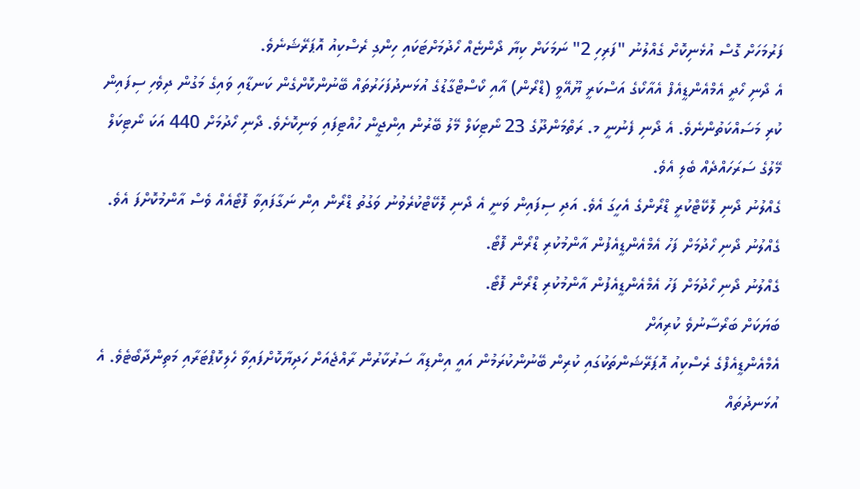ފަރުމަހަށް ގޮސް އުޅެނިކޮށް ގެއްލުނު "ފަރިހި 2" ނަމަކަށް ކިޔާ ދޯންޏެއް ހޯދުމަށްޓަކައި ހިންގި ރެސްކިއު އޮޕަރޭޝަނެވެ.
އެ ދޯނި ހޯދީ އެމްއެންޑީއެފް އެއާކޯގެ އަސްކަރީ ޔޫއޭވީ (ޑްރޯން) އާއި ކޯސްޓްގާޑުގެ އުޅަނދުފަހަރުތައް ބޭނުންކޮށްގެން ކަނޑާއި ވައިގެ މަގުން ދިވެހި ސިފައިން ކުރި މަސައްކަތުންނެވެ. އެ ދޯނި ފެނުނީ މ. ރަތްމަންދޫގެ 23 ނޯޓިކަލް މޭލު ބޭރުން އިންޖީން ހުއްޓިފައި ވަނިކޮށެވެ. ދޯނި ހޯދުމަށް 440 އަކަ ނޯޓިކަލް މޭލުގެ ސަރަހައްދެއް ބެލި އެވެ.
ގެއްލުނު ދޯނި ލޮކޭޓްކުރީ ޑްރޯންގެ އެހީގަ އެވެ. އަދި ސިފައިން ވަނީ އެ ދޯނި ލޮކޭޓްކުރެވުނު ވަގުތު ޑްރޯން އިން ނަގާފައިވާ ފޮޓޯއެއް ވެސް އާންމުކޮށްފަ އެވެ.
ގެއްލުނު ދޯނި ހޯދުމަށް ފަހު އެމްއެންޑީއެފުން އާންމުކުރި ޑްރޯން ފޮޓޯ.
ގެއްލުނު ދޯނި ހޯދުމަށް ފަހު އެމްއެންޑީއެފުން އާންމުކުރި ޑްރޯން ފޮޓޯ.
ބަޔަކަށް ބަރޯސާނުވެ ކުރިއަށް
އެމްއެންޑީއެފްގެ ރެސްކިއު އޮޕަރޭޝަންތަކުގައި ކުރިން ބޭނުންކުރަމުން އައީ އިންޑިއާ ސަރުކާރުން ރާއްޖެއަށް ހަދިޔާކޮށްފައިވާ ހެލިކޮޕްޓަރާއި މަތިންދާބޯޓެވެ. އެ އުޅަނދުތައް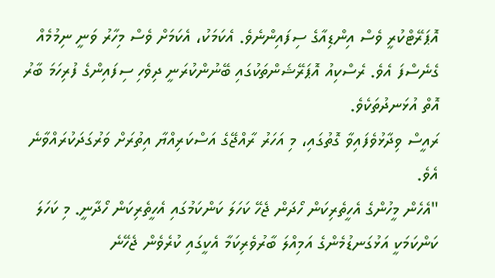އޮޕަރޭޓްކުރީ ވެސް އިންޑިއާގެ ސިފައިންނެވެ. އެކަމަކު، އެކަމަށް ވެސް މިހާރު ވަނީ ނިމުމެއް ގެނެސްފަ އެވެ. ރެސްކިއު އޮޕަރޭޝަންތަކުގައި ބޭނުންކުރަނީ ދިވެހި ސިފައިންގެ ފުރިހަމަ ބާރު އޮތް އުޅަނދުތަކެވެ.
ރައީސް ވިދާޅުވެފައިވާ ގޮތުގައި، މި އަހަރު ރާއްޖޭގެ އަސްކަރިއްޔާ އިތުރަށް ވަރުގަދަކުރައްވާނެ އެވެ.
"އެހެން މީހުންގެ އެހީތެރިކަން ހޯދަން ޖެހޭ ކަހަލަ ކަންކަމުގައި އެހީތެރިކަން ހޯދާނީ. މި ކަހަލަ ކަންކަމަކީ އަޅުގަނޑުމެންގެ އަމިއްލަ ބާރުވެރިކަމާ އެކީގައި ކުރެވެން ޖެހޭނެ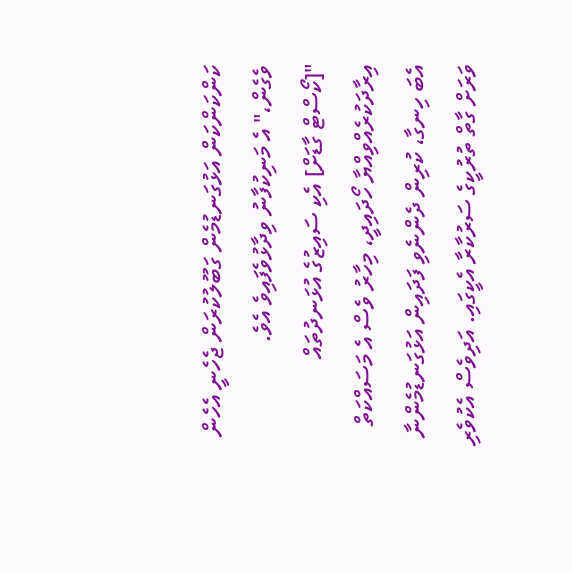ކަންކަންކަން އަޅުގަނޑުމެން ގަބޫލުކުރަން ޖެހެނީ އެހެން ވެގެން،" އެ މަނިކުފާނު ވިދާޅުވެފައިވެ އެވެ.
"[ކޯސްޓް ގާޑަށް] އެކި ސައިޒުގެ އުޅަނދުތައް އިރާދަކުރެއްވިއްޔާ ހޯދައިދީ، މިހާރު ވެސް އެ މަސައްކަތް އެބަ ހިނގާ، ކުރިން ދެންނެވި ފަދައިން އަޅުގަނޑުމެންނާ ވަރަށް ގާތް ތުރުކީގެ ސަރުކާރާ އެކީގައި. އަދިވެސް އެކުވެރި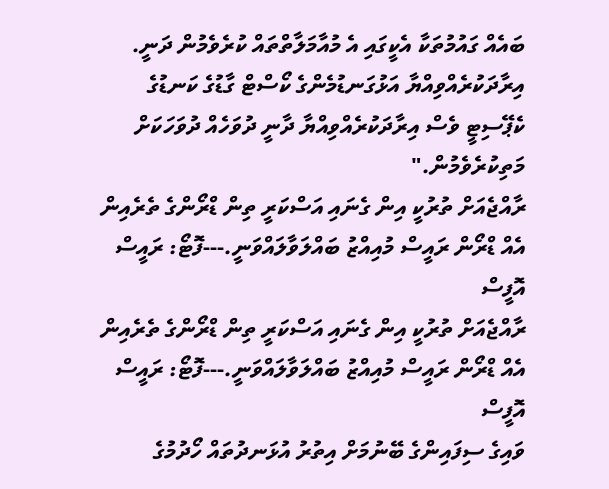ބައެއް ގައުމުތަކާ އެކީގައި އެ މުއާމަލާތްތައް ކުރެވެމުން ދަނީ. އިރާދަކުރެއްވިއްޔާ އަޅުގަނޑުމެންގެ ކޯސްޓް ގާޑުގެ ކަނޑުގެ ކެޕޭސިޓީ ވެސް އިރާދަކުރެއްވިއްޔާ ދާނީ ދުވަހެއް ދުވަހަކަށް މަތިކުރެވެމުން."
ރާއްޖެއަށް ތުރުކީ އިން ގެނައި އަސްކަރީ ތިން ޑްރޯންގެ ތެރެއިން އެއް ޑްރޯން ރައީސް މުއިއްޒު ބައްލަވާލައްވަނީ.---ފޮޓޯ: ރައީސް އޮފީސް
ރާއްޖެއަށް ތުރުކީ އިން ގެނައި އަސްކަރީ ތިން ޑްރޯންގެ ތެރެއިން އެއް ޑްރޯން ރައީސް މުއިއްޒު ބައްލަވާލައްވަނީ.---ފޮޓޯ: ރައީސް އޮފީސް
ވައިގެ ސިފައިންގެ ބޭނުމަށް އިތުރު އުޅަނދުތައް ހޯދުމުގެ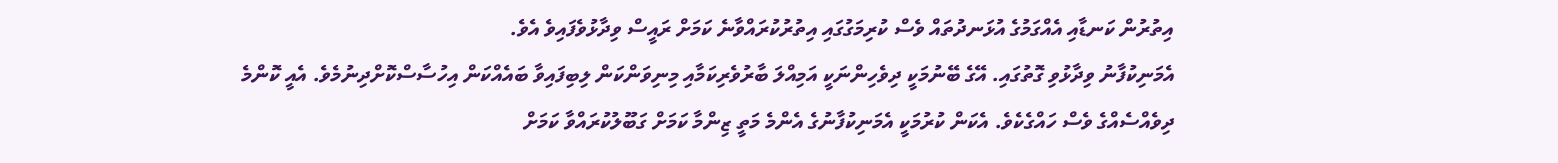އިތުރުން ކަނޑާއި އެއްގަމުގެ އުޅަނދުތައް ވެސް ކުރިމަގުގައި އިތުރުކުރައްވާނެ ކަމަށް ރައީސް ވިދާޅުވެފައިވެ އެވެ.
އެމަނިކުފާނު ވިދާޅުވި ގޮތުގައި. އޭގެ ބޭނުމަކީ ދިވެހިންނަކީ އަމިއްލަ ބާރުވެރިކަމާއި މިނިވަންކަން ލިބިފައިވާ ބައެއްކަން އިހުސާސްކޮށްދިނުމެވެ. އެއީ ކޮންމެ ދިވެއްސެއްގެ ވެސް ހައްގެކެވެ. އެކަން ކުރުމަކީ އެމަނިކުފާނުގެ އެންމެ މަތީ ޒިންމާ ކަމަށް ގަބޫލުކުރައްވާ ކަމަށް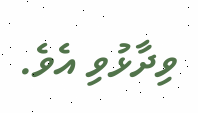ވިދާޅުވި އެވެ.